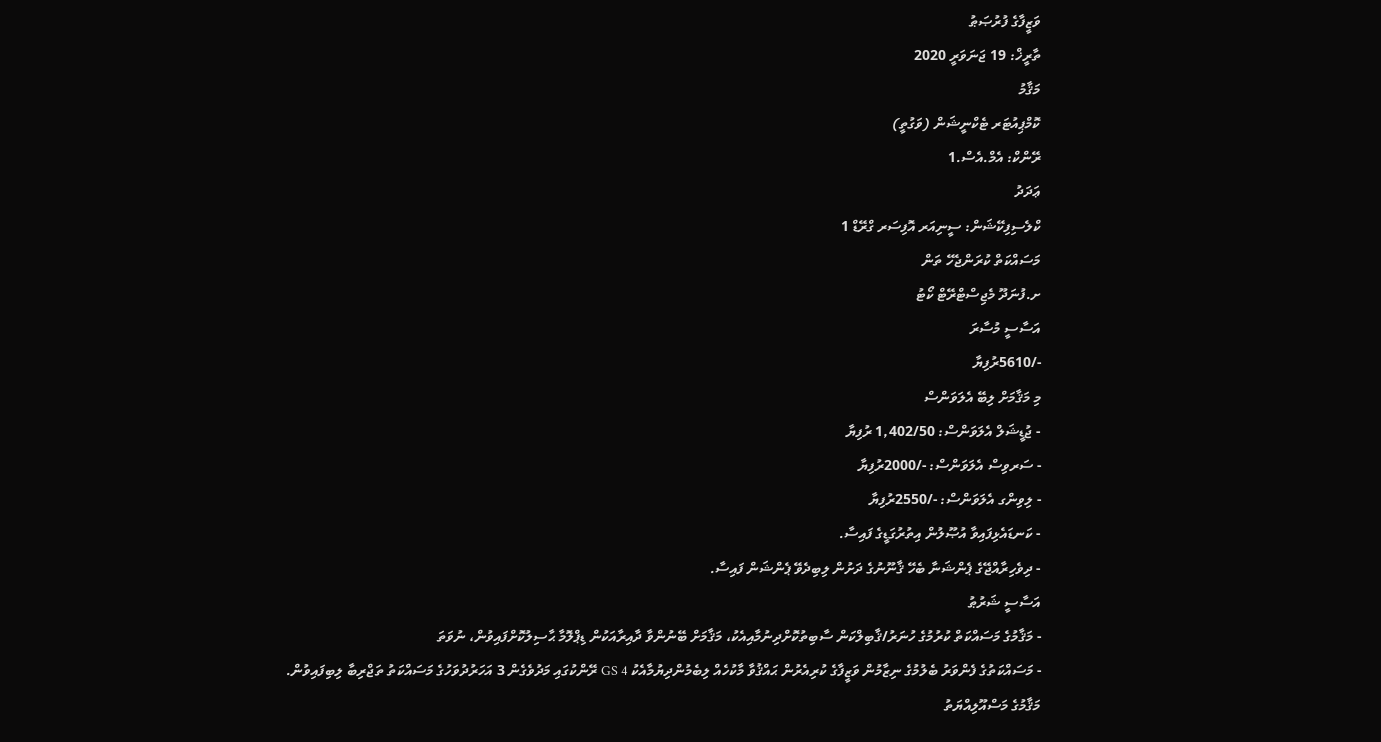ވަޒީފާގެ ފުރުޞަޠު
ތާރީޚް: 19 ޖަނަވަރީ 2020
މަޤާމު
ކޮމްޕިއުޓަރ ޓެކްނީޝަން (ވަގުތީ)
ރޭންކް: އެމް.އެސް.1
ޢަދަދު
ކްލެސިފިކޭޝަން: ސީނިއަރ އޮފިސަރ ގްރޭޑް 1
މަސައްކަތް ކުރަންޖެހޭ ތަން
ށ.ފުނަދޫ މެޖިސްޓްރޭޓް ކޯޓު
އަސާސީ މުސާރަ
-/5610ރުފިޔާ
މި މަޤާމަށް ލިބޭ އެލަވަންސް
- ޖުޑީޝަލް އެލަވަންސް: 1,402/50 ރުފިޔާ
- ސަރވިސް އެލަވަންސް: -/2000ރުފިޔާ
- ލިވިންގ އެލަވަންސް: -/2550ރުފިޔާ
- ކަނޑައެޅިފައިވާ އުޞޫލުން އިތުރުގަޑީގެ ފައިސާ.
- ދިވެހިރާއްޖޭގެ ޕެންޝަނާ ބެހޭ ޤާނޫނުގެ ދަށުން ލިބިދެވޭ ޕެންޝަން ފައިސާ.
އަސާސީ ޝަރުޠު
- މަޤާމުގެ މަސައްކަތް ކުރުމުގެ ހުނަރު/ޤާބިލްކަން ސާބިތުކޮށްދިނުމާއިއެކު، މަޤާމަށް ބޭނުންވާ ދާއިރާއަކުން ޑިޕްލޮމާ ޙާސިލުކޮށްފައިވުން، ނުވަތަ
- މަސައްކަތުގެ ފެންވަރު ބެލުމުގެ ނިޒާމުން ވަޒީފާގެ ކުރިއެރުން ޙައްޤުވާ މާކުހެއް ލިބެމުންދިޔުމާއެކު GS 4 ރޭންކުގައި މަދުވެގެން 3 އަހަރުދުވަހުގެ މަސައްކަތު ތަޖްރިބާ ލިބިފައިވުން.
މަޤާމުގެ މަސްއޫލިއްޔަތު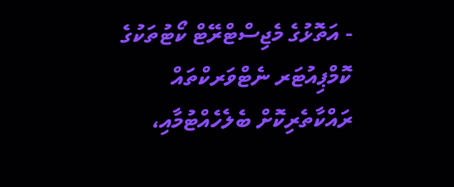- އަތޮޅުގެ މެޖިސްޓްރޭޓް ކޯޓުތަކުގެ ކޮމްޕިއުޓަރ ނެޓްވަރކްތައް ރައްކާތެރިކޮށް ބެލެހެއްޓުމާއި،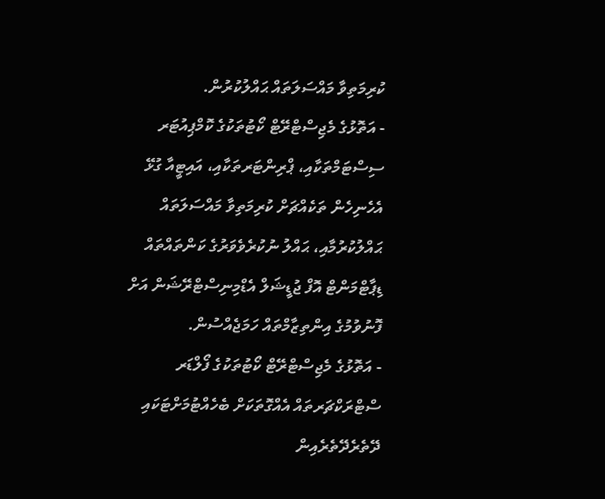ކުރިމަތިވާ މައްސަލަތައް ޙައްލުކުރުން.
- އަތޮޅުގެ މެޖިސްޓްރޭޓް ކޯޓުތަކުގެ ކޮމްޕިއުޓަރ ސިސްޓަމްތަކާއި، ޕްރިންޓަރތަކާއި، އައިޓީއާ ގުޅޭ އެހެނިހެން ތަކެއްޗަށް ކުރިމަތިވާ މައްސަލަތައް ޙައްލުކުރުމާއި، ޙައްލު ނުކުރެވެވަރުގެ ކަންތައްތައް ޑިޕާޓްމަންޓް އޮފް ޖުޑީޝަލް އެޑްމިނިސްޓްރޭޝަން އަށް ފޮނުވުމުގެ އިންތިޒާމްތައް ހަމަޖެއްސުން.
- އަތޮޅުގެ މެޖިސްޓްރޭޓް ކޯޓުތަކުގެ ފޯލްޑަރ ސްޓްރަކްޗަރތައް އެއްގޮތަކަށް ބެހެއްޓުމަށްޓަކައި ދޭތެރެދޭތެރެއިން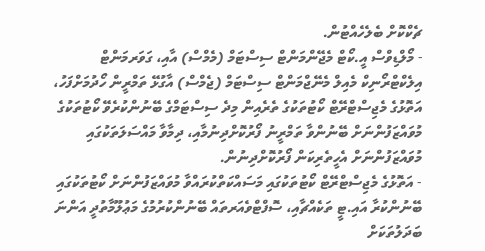ޗެކްކޮށް ބެލެހެއްޓުން.
- މޯލްޑިވްސް އީ.ކޯޓް މެޖޭންމަންޓް ސިސްޓަމް (މެމްސް) އާއި، ގަވަރމަންޓް އިލެކްޓްރޯނިކް މެއިލް މެނޭޖްމަންޓް ސިސްޓަމް (ޖެމްސް) އާގުޅޭ ތަމްރީން ހޯދުމަށްފަހު، އަތޮޅުގެ މެޖިސްޓްރޭޓް ކޯޓުތަކުގެ ތެރެއިން މިދެ ސިސްޓަމްގެ ބޭނުންކުރެވޭ ކޯޓުތަކުގެ މުވައްޒަފުންނަށް ބޭނުންވާ ތަމްރީނު ފޯރުކޮށްދިނުމާއި، ދިމާވާ މައްސަލަތަކުގައި މުވައްޒަފުންނަށް އެހީތެރިކަން ފޯރުކޮށްދިނުން.
- އަތޮޅުގެ މެޖިސްޓްރޭޓް ކޯޓުތަކުގައި މަސައްކަތްކުރައްވާ މުވައްޒަފުންނަށް ކޯޓުތަކުގައި ބޭނުންކުރާ އައި.ޓީ ތަކެއްޗާއި، ސޮފްޓްވެއަރތައް ބޭނުންކުރުމުގެ މަޢުލޫމާތުދީ އަންނަ ބަދަލުތަކަށް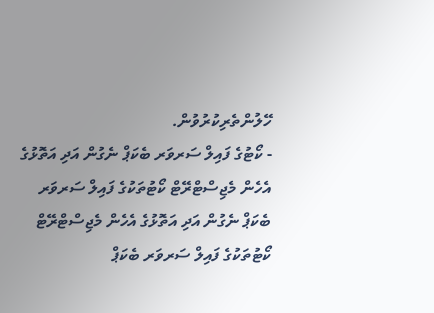ހޭލުންތެރިކުރުވުން.
- ކޯޓުގެ ފައިލް ސަރވަރ ބެކަޕް ނެގުން އަދި އަތޮޅުގެ އެހެން މެޖިސްޓްރޭޓް ކޯޓުތަކުގެ ފައިލް ސަރވަރ ބެކަޕް ނެގުން އަދި އަތޮޅުގެ އެހެން މެޖިސްޓްރޭޓް ކޯޓުތަކުގެ ފައިލް ސަރވަރ ބެކަޕް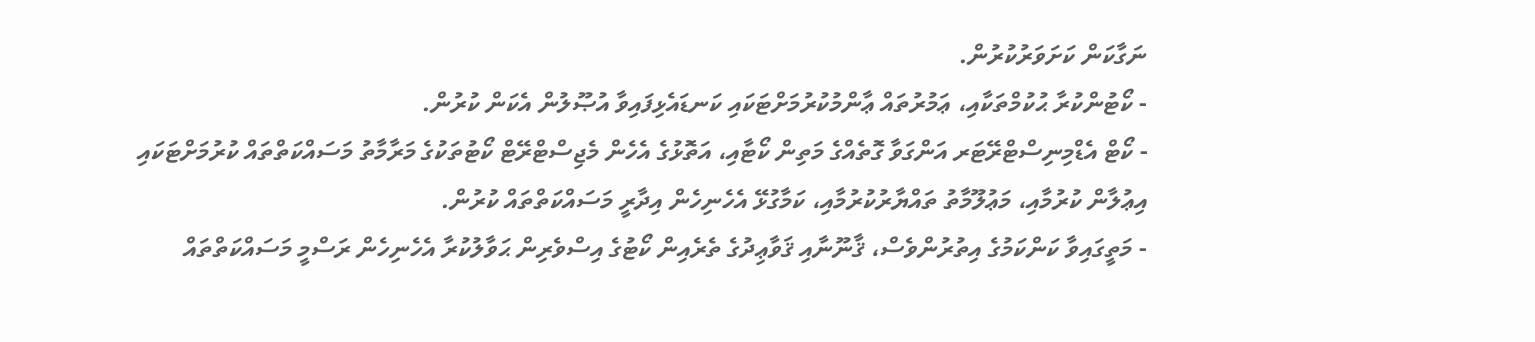ނަގާކަން ކަށަވަރުކުރުން.
- ކޯޓުންކުރާ ޙުކުމްތަކާއި، ޢަމުރުތައް ޢާންމުކުރުމަށްޓަކައި ކަނޑައެޅިފައިވާ އުޞޫލުން އެކަން ކުރުން.
- ކޯޓް އެޑްމިނިސްޓްރޭޓަރ އަންގަވާ ގޮތެއްގެ މަތިން ކޯޓާއި، އަތޮޅުގެ އެހެން މެޖިސްޓްރޭޓް ކޯޓުތަކުގެ މަރާމާތު މަސައްކަތްތައް ކުރުމަށްޓަކައި އިޢުލާން ކުރުމާއި، މަޢުލޫމާތު ތައްޔާރުކުރުމާއި، ކަމާގުޅޭ އެހެނިހެން އިދާރީ މަސައްކަތްތައް ކުރުން.
- މަތީގައިވާ ކަންކަމުގެ އިތުރުންވެސް، ޤާނޫނާއި ޤަވާޢިދުގެ ތެރެއިން ކޯޓުގެ އިސްވެރިން ޙަވާލުކުރާ އެހެނިހެން ރަސްމީ މަސައްކަތްތައް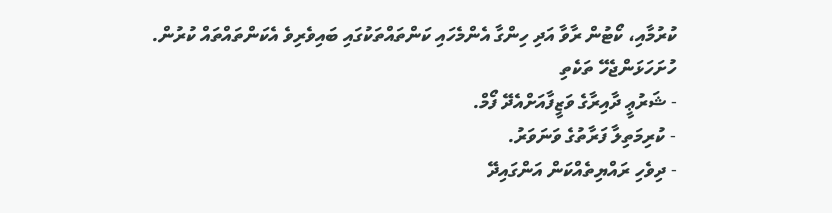ކުރުމާއި، ކޯޓުން ރާވާ އަދި ހިންގާ އެންމެހައި ކަންތައްތަކުގައި ބައިވެރިވެ އެކަންތައްތައް ކުރުން.
ހުށަހަޅަންޖެހޭ ތަކެތި
- ޝަރުޢީ ދާއިރާގެ ވަޒީފާއަށްއެދޭ ފޯމް.
- ކުރިމަތިލާ ފަރާތުގެ ވަނަވަރު.
- ދިވެހި ރައްޔިތެއްކަން އަންގައިދޭ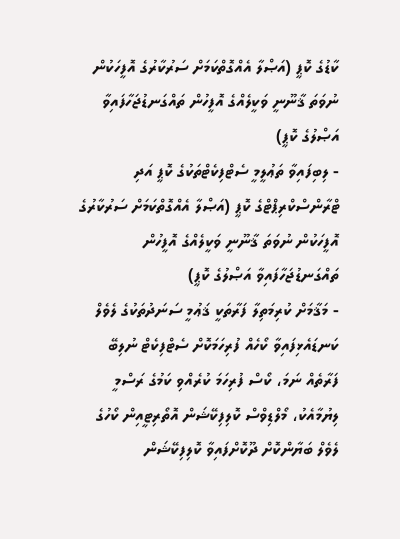ކާޑުގެ ކޮޕީ (އަޞްލާ އެއްގޮތްކަމަށް ސަރުކާރުގެ އޮފީހަކުން ނުވަތަ ޤާނޫނީ ވަކީލެއްގެ އޮފީހުން ތައްގަނޑުޖަހާފައިވާ އަޞްލުގެ ކޮޕީ)
- ލިބިފައިވާ ތަޢުލީމީ ސެޓްފިކެޓްތަކުގެ ކޮޕީ އަދި ޓްރާންސްކްރިޕްޓްގެ ކޮޕީ (އަޞްލާ އެއްގޮތްކަމަށް ސަރުކާރުގެ އޮފީހަކުން ނުވަތަ ޤާނޫނީ ވަކީލެއްގެ އޮފީހުން ތައްގަނޑުޖަހާފައިވާ އަޞްލުގެ ކޮޕީ)
- މަޤާމަށް ކުރިމަތިލާ ފަރާތަކީ ޤަޢުމީ ސަނަދުތަކުގެ ލެވެލް ކަނޑައެޅިފައިވާ ކޯހެއް ފުރިހަމަކޮށް ސެޓްފިކެޓް ނުލިބޭ ފަރާތެއް ނަމަ، ކޯސް ފުރިހަމަ ކުރެއްވި ކަމުގެ ރަސްމީ ލިޔުމާއެކު، މޯލްޑިވްސް ކޮލިފިކޭޝަން އޮތޯރިޓީއިން ކޯހުގެ ލެވެލް ބަޔާންކޮށް ދޫކޮށްފައިވާ ކޮލިފިކޭޝަން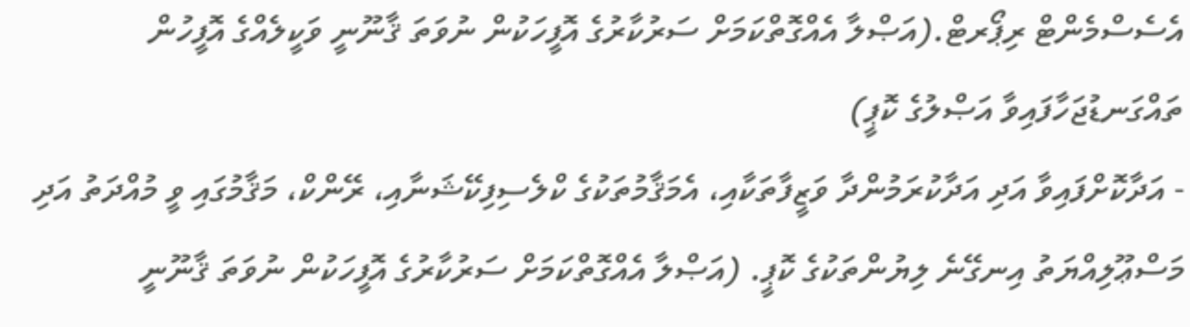އެސެސްމެންޓް ރިޕޯރޓް.(އަޞްލާ އެއްގޮތްކަމަށް ސަރުކާރުގެ އޮފީހަކުން ނުވަތަ ޤާނޫނީ ވަކީލެއްގެ އޮފީހުން ތައްގަނޑުޖަހާފައިވާ އަޞްލުގެ ކޮޕީ)
- އަދާކޮށްފައިވާ އަދި އަދާކުރަމުންދާ ވަޒީފާތަކާއި، އެމަޤާމުތަކުގެ ކްލެސިފިކޭޝަނާއި، ރޭންކް، މަޤާމުގައި ވީ މުއްދަތު އަދި މަސްޢޫލިއްޔަތު އިނގޭނެ ލިޔުންތަކުގެ ކޮޕީ. (އަޞްލާ އެއްގޮތްކަމަށް ސަރުކާރުގެ އޮފީހަކުން ނުވަތަ ޤާނޫނީ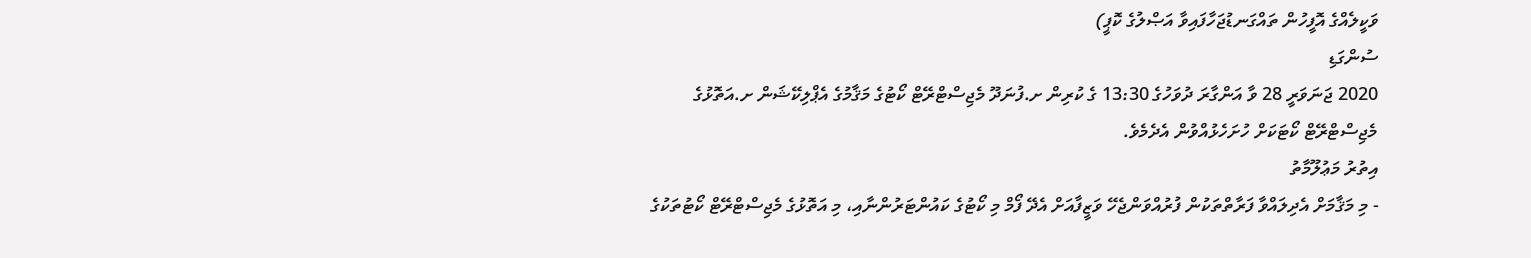ވަކީލެއްގެ އޮފީހުން ތައްގަނޑުޖަހާފައިވާ އަޞްލުގެ ކޮޕީ)
ސުންގަޑި
2020 ޖަނަވަރީ 28 ވާ އަންގާރަ ދުވަހުގެ 13:30 ގެ ކުރިން ށ.ފުނަދޫ މެޖިސްޓްރޭޓް ކޯޓުގެ މަޤާމުގެ އެޕްލިކޭޝަން ށ.އަތޮޅުގެ މެޖިސްޓްރޭޓް ކޯޓަކަށް ހުށަހެޅުއްވުން އެދެމެވެ.
އިތުރު މަޢުލޫމާތު
- މި މަޤާމަށް އެދިލައްވާ ފަރާތްތަކުން ފުރުއްވަންޖެހޭ ވަޒީފާއަށް އެދޭ ފޯމް މި ކޯޓުގެ ކައުންޓަރުންނާއި، މި އަތޮޅުގެ މެޖިސްޓްރޭޓް ކޯޓުތަކުގެ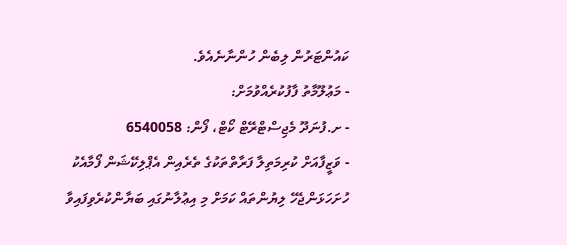ކައުންޓަރުން ލިބެން ހުންނާނެއެވެ.
- މަޢުލޫމާތު ފާފުކުރެއްވުމަށް:
- ށ.ފުނަދޫ މެޖިސްޓްރޭޓް ކޯޓް، ފޯން: 6540058
- ވަޒީފާއަށް ކުރިމަތިލާ ފަރާތްތަކުގެ ތެރެއިން އެޕްލިކޭޝަން ފޯމާއެކު ހުށަހަޅަންޖެހޭ ލިޔުންތައް ކަމަށް މި އިޢުލާނުގައި ބަޔާންކުރެވިފައިވާ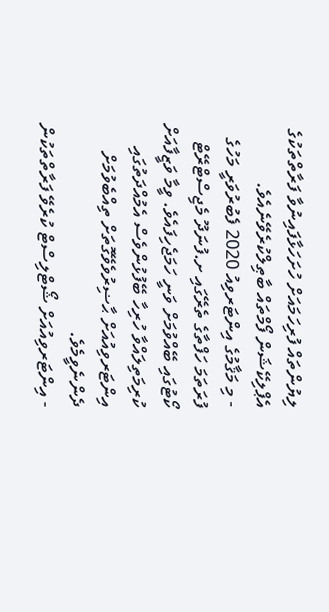ލިޔުންތައް ފުރިހަމައަށް ހުށަހަޅާފައިނުވާ ފަރާތްތަކުގެ އެޕްލިކޭޝަން ފޯމްތައް ބާޠިލްކުރެވޭނެއެވެ.
- މި މަޤާމުގެ އިންޓަރވިއު 2020 ފެބުރުވަރީ މަހުގެ ފުރަތަމަ ހަފްތާގެ ތެރޭގައި ށ.ފުނަދޫ މެޖިސްޓްރޭޓް ކޯޓުގައި ބޭއްވުމަށް ވަނީ ހަމަޖެހިފައެވެ. ވީމާ ވަޒީފާއަށް ކުރިމަތިލައްވާ ހުރިހާ ބޭފުޅުންވެސް އެމުއްދަތުގައި އިންޓަރވިއުއަށް ޙާޟިރުވެވޭގޮތަށް ތިއްބެވުމަށް ދެންނެވީމެވެ.
- އިންޓަރވިއުއަށް ޝޯޓްލިސްޓް ކުރެވޭ ފަރާތްތަކުން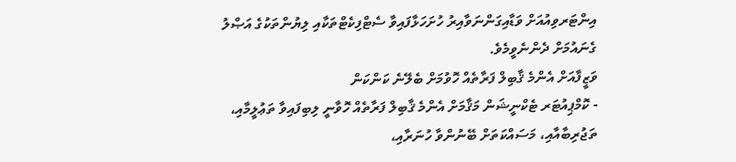އިންޓަރވިއުއަށް ވަޑާއިގަންނަވާއިރު ހުށަހަޅާފައިވާ ސެޓްފިކެޓްތަކާއި ލިޔުންތަކުގެ އަޞްލު ގެނައުމަށް ދެންނެވީމެވެ.
ވަޒީފާއަށް އެންމެ ޤާބިލް ފަރާތެއް ހޮވުމަށް ބެލޭނެ ކަންކަން
- ކޮމްޕިއުޓަރ ޓެކްނީޝަން މަޤާމަށް އެންމެ ޤާބިލް ފަރާތެއް ހޮވާނީ ލިބިފައިވާ ތަޢުލީމާއި، ތަޖުރިބާއާއި، މަސައްކަތަށް ބޭނުންވާ ހުނަރާއި،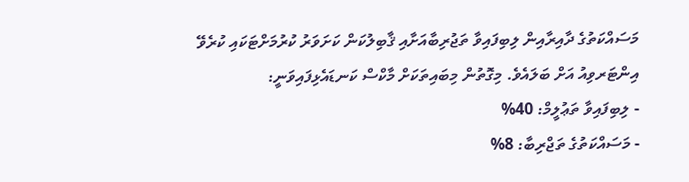މަސައްކަތުގެ ދާއިރާއިން ލިބިފައިވާ ތަޖުރިބާއަށާއި ޤާބިލުކަން ކަށަވަރު ކުރުމަށްޓަކައި ކުރެވޭ އިންޓަރވިއު އަށް ބަލައެވެ. މިގޮތުން މިބައިތަކަށް މާކްސް ކަނޑައެޅިފައިވަނީ:
- ލިބިފައިވާ ތަޢުލީމް: 40%
- މަސައްކަތުގެ ތަޖްރިބާ: 8%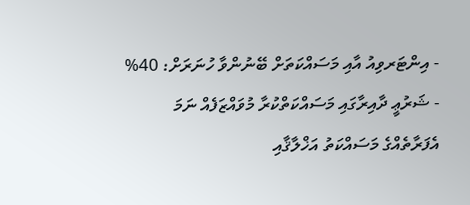- އިންޓަރވިއު އާއި މަސައްކަތަށް ބޭނުންވާ ހުނަރަށް: 40%
- ޝަރުޢީ ދާއިރާގައި މަސައްކަތްކުރާ މުވައްޒަފެއް ނަމަ އެފަރާތެއްގެ މަސައްކަތު އަޚްލާޤާއި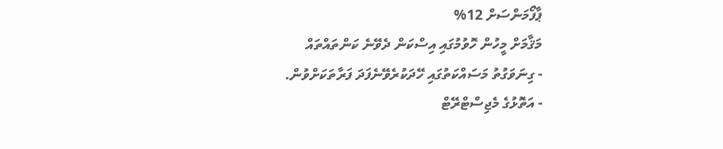ޕާފޯމަންސަށް 12%
މަޤާމަށް މީހުން ހޮވުމުގައި އިސްކަން ދެވޭނެ ކަންތައްތައް
- ގިނަވަގުތު މަސައްކަތުގައި ހޭދަކުރެވޭނެފަދަ ފަރާތަކަށްވުން.
- އަތޮޅުގެ މެޖިސްޓްރޭޓް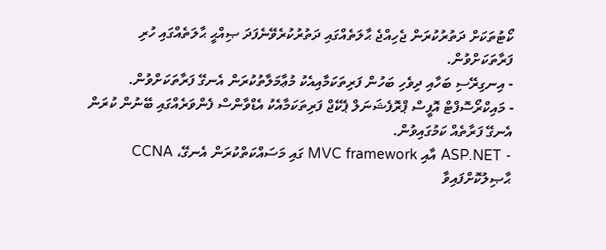ކޯޓުތަކަށް ދަތުރުކުރަން ޖެހިއްޖެ ޙާލަތެއްގައި ދަތުރުކުރެވޭނެފަދަ ޞިއްޙީ ޙާލަތެއްގައި ހުރި ފަރާތަކަށްވުން.
- އިނގިރޭސި ބަހާއި ދިވެހި ބަހުން ފަރިތަކަމާއިއެކު މުޢާމަލާތުކުރަން އެނގޭ ފަރާތަކަށްވުން.
- މައިކްރޯސޮފްޓް އޮފީސް ޕްރޮފެޝަނަލް ޕެކޭޖް ފަރިތަކަމާއެކު އެޑްވާންސް ފެންވަރެއްގައި ބޭނުން ކުރަން އެނގޭ ފަރާތެއް ކަމުގައިވުން.
- ASP.NET އާއި MVC framework ގައި މަސައްކަތްކުރަން އެނގޭ، CCNA ޙާޞިލުކޮށްފައިވާ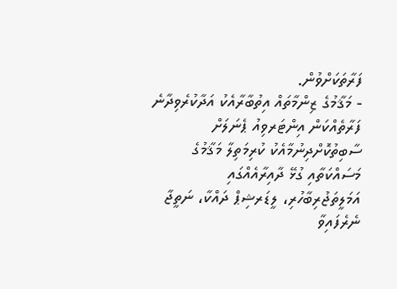ފަރާތަކަށްވުން.
- މަޤާމުގެ ޒިންމާތައް އިތުބާރާއެކު އަދާކުރެވިދާނެ ފަރާތެއްކަން އިންޓަރވިއު ޕެނަލަށް ސާބިތުކޮށްދިނުމާއެކު ކުރިމަތިލާ މަޤާމުގެ މަސައްކަތާއި ގުޅޭ ދާއިރާއެއްގައި އަމަލީތަޖުރިބާހުރި، ލީޑަރޝިޕް ދައްކާ، ނަތީޖާ ނެރެފައިވާ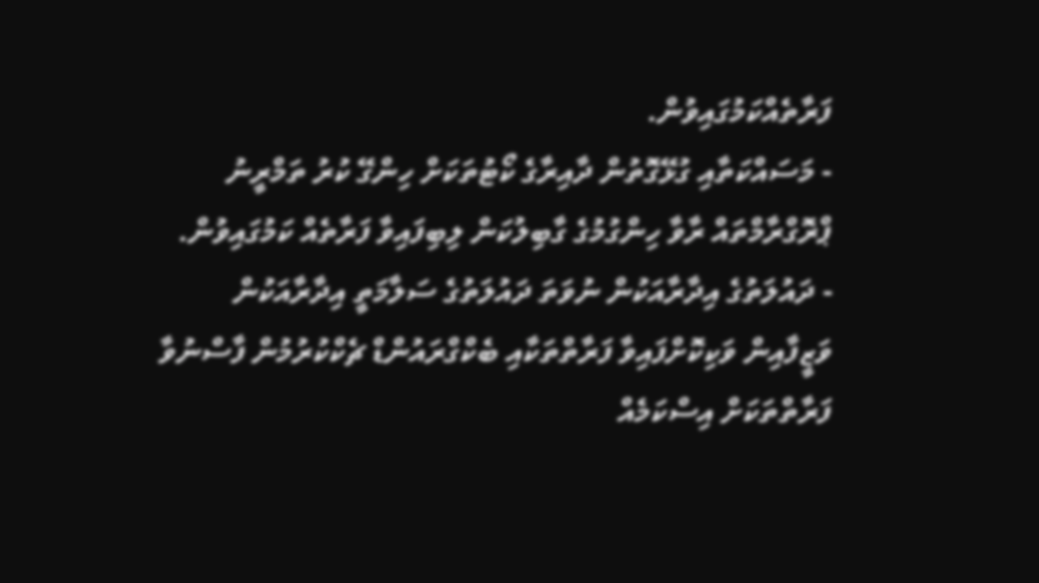ފަރާތެއްކަމުގައިވުން.
- މަސައްކަތާއި ގުޅޭގޮތުން ދާއިރާގެ ކޯޓުތަކަށް ހިންގޭ ކުރު ތަމްރީނު ޕްރޮގްރާމްތައް ރާވާ ހިންގުމުގެ ގާބިލުކަން ލިބިފައިވާ ފަރާތެއް ކަމުގައިވުން.
- ދައުލަތުގެ އިދާރާއަކުން ނުވަތަ ދައުލަތުގެ ސަލާމަތީ އިދާރާއަކުން ވަޒީފާއިން ވަކިކޮށްފައިވާ ފަރާތްތަކާއި ބެކްގްރައުންޑް ޗެކްކުރުމުން ފާސްނުވާ ފަރާތްތަކަށް އިސްކަމެއް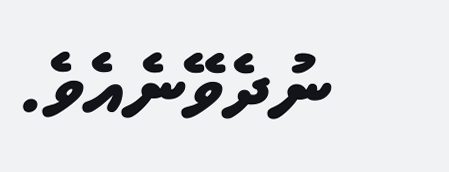ނުދެވޭނެއެވެ.